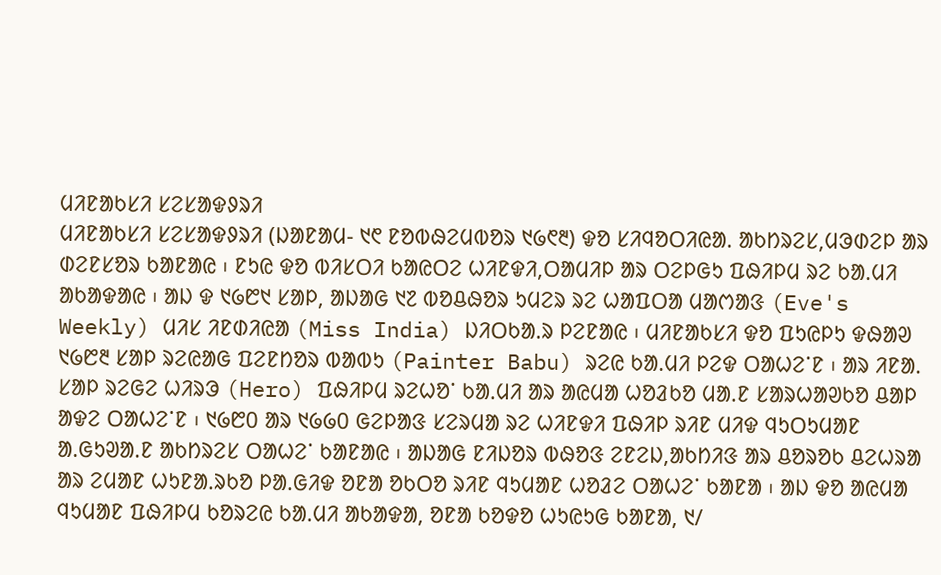ᱢᱤᱱᱟᱠᱥᱤ ᱥᱮᱥᱟᱫᱽᱨᱤ
ᱢᱤᱱᱟᱠᱥᱤ ᱥᱮᱥᱟᱫᱽᱨᱤ (ᱡᱟᱱᱟᱢ- ᱑᱖ ᱱᱚᱵᱷᱮᱢᱵᱚᱨ ᱑᱙᱖᱓) ᱫᱚ ᱥᱤᱧᱚᱛᱤᱭᱟ. ᱟᱠᱴᱨᱮᱥ,ᱢᱳᱰᱮᱞ ᱟᱨ ᱰᱮᱱᱥᱚᱨ ᱠᱟᱱᱟᱭ ᱾ ᱱᱩᱭ ᱫᱚ ᱵᱤᱥᱛᱤ ᱠᱟᱭᱛᱮ ᱦᱤᱱᱫᱤ,ᱛᱟᱢᱤᱞ ᱟᱨ ᱛᱮᱞᱜᱩ ᱯᱷᱤᱞᱢ ᱨᱮ ᱠᱟ.ᱢᱤ ᱟᱠᱟᱫᱟᱭ ᱾ ᱟᱡ ᱫ ᱑᱙᱘᱑ ᱥᱟᱞ, ᱟᱡᱟᱜ ᱑᱗ ᱵᱚᱪᱷᱚᱨ ᱩᱢᱮᱨ ᱨᱮ ᱦᱟᱯᱛᱟ ᱢᱟᱬᱟᱝ (Eve's Weekly) ᱢᱤᱥ ᱤᱱᱰᱤᱭᱟ (Miss India) ᱡᱤᱛᱠᱟ.ᱨ ᱞᱮᱱᱟᱭ ᱾ ᱢᱤᱱᱟᱠᱥᱤ ᱫᱚ ᱯᱩᱭᱞᱩ ᱫᱷᱟᱣ ᱑᱙᱘᱓ ᱥᱟᱞ ᱨᱮᱭᱟᱜ ᱯᱮᱱᱴᱚᱨ ᱵᱟᱵᱩ (Painter Babu) ᱨᱮᱭ ᱠᱟ.ᱢᱤ ᱞᱮᱫ ᱛᱟᱦᱮᱸᱱ ᱾ ᱟᱨ ᱤᱱᱟ. ᱥᱟᱞ ᱨᱮᱜᱮ ᱦᱤᱨᱳ (Hero) ᱯᱷᱤᱞᱢ ᱨᱮᱦᱚᱸ ᱠᱟ.ᱢᱤ ᱟᱨ ᱟᱭᱢᱟ ᱦᱚᱲᱠᱚ ᱢᱟ.ᱱ ᱥᱟᱨᱦᱟᱣᱠᱚ ᱪᱟᱞ ᱟᱫᱮ ᱛᱟᱦᱮᱸᱱ ᱾ ᱑᱙᱘᱐ ᱟᱨ ᱑᱙᱙᱐ ᱜᱮᱞᱟᱝ ᱥᱮᱨᱢᱟ ᱨᱮ ᱦᱤᱱᱫᱤ ᱯᱷᱤᱞ ᱨᱤᱱ ᱢᱤᱫ ᱧᱩᱛᱩᱢᱟᱱ ᱟ.ᱜᱩᱣᱟ.ᱱ ᱟᱠᱴᱨᱮᱥ ᱛᱟᱦᱮᱸ ᱠᱟᱱᱟᱭ ᱾ ᱟᱡᱟᱜ ᱱᱤᱡᱚᱨ ᱵᱷᱚᱝ ᱮᱱᱮᱡ,ᱟᱠᱴᱤᱝ ᱟᱨ ᱪᱚᱨᱚᱠ ᱪᱮᱦᱨᱟ ᱟᱨ ᱮᱢᱟᱱ ᱦᱩᱱᱟ.ᱨᱠᱚ ᱞᱟ.ᱜᱤᱫ ᱚᱱᱟ ᱚᱠᱛᱚ ᱨᱤᱱ ᱧᱩᱢᱟᱱ ᱦᱚᱲᱮ ᱛᱟᱦᱮᱸ ᱠᱟᱱᱟ ᱾ ᱟᱡ ᱫᱚ ᱟᱭᱢᱟ ᱧᱩᱢᱟᱱ ᱯᱷᱤᱞᱢ ᱠᱚᱨᱮᱭ ᱠᱟ.ᱢᱤ ᱟᱠᱟᱫᱟ, ᱚᱱᱟ ᱠᱚᱫᱚ ᱦᱩᱭᱩᱜ ᱠᱟᱱᱟ, ᱑/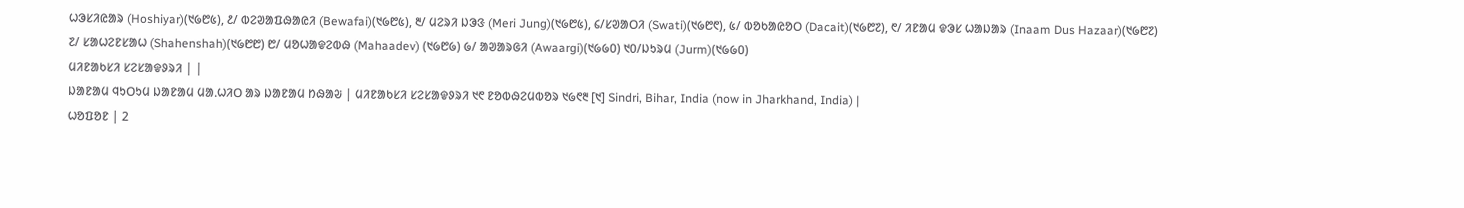ᱦᱳᱥᱤᱭᱟᱨ (Hoshiyar)(᱑᱙᱘᱕), ᱒/ ᱵᱮᱣᱟᱯᱷᱟᱭᱤ (Bewafai)(᱑᱙᱘᱕), ᱓/ ᱢᱮᱨᱤ ᱡᱳᱝ (Meri Jung)(᱑᱙᱘᱕), ᱔/ᱥᱣᱟᱛᱤ (Swati)(᱑᱙᱘᱖), ᱕/ ᱵᱚᱠᱟᱭᱚᱛ (Dacait)(᱑᱙᱘᱗), ᱖/ ᱤᱱᱟᱢ ᱫᱳᱥ ᱦᱟᱡᱟᱨ (Inaam Dus Hazaar)(᱑᱙᱘᱗) ᱗/ ᱥᱟᱦᱮᱱᱥᱟᱦ (Shahenshah)(᱑᱙᱘᱘) ᱘/ ᱢᱚᱦᱟᱫᱮᱵᱷ (Mahaadev) (᱑᱙᱘᱙) ᱙/ ᱟᱣᱟᱨᱜᱤ (Awaargi)(᱑᱙᱙᱐) ᱑᱐/ᱡᱩᱨᱢ (Jurm)(᱑᱙᱙᱐)
ᱢᱤᱱᱟᱠᱥᱤ ᱥᱮᱥᱟᱫᱽᱨᱤ | |
ᱡᱟᱱᱟᱢ ᱧᱩᱛᱩᱢ ᱡᱟᱱᱟᱢ ᱢᱟᱹᱦᱤᱛ ᱟᱨ ᱡᱟᱱᱟᱢ ᱴᱷᱟᱶ | ᱢᱤᱱᱟᱠᱥᱤ ᱥᱮᱥᱟᱫᱽᱨᱤ ᱑᱖ ᱱᱚᱵᱷᱮᱢᱵᱚᱨ ᱑᱙᱖᱓ [᱑] Sindri, Bihar, India (now in Jharkhand, India) |
ᱦᱚᱯᱚᱱ | 2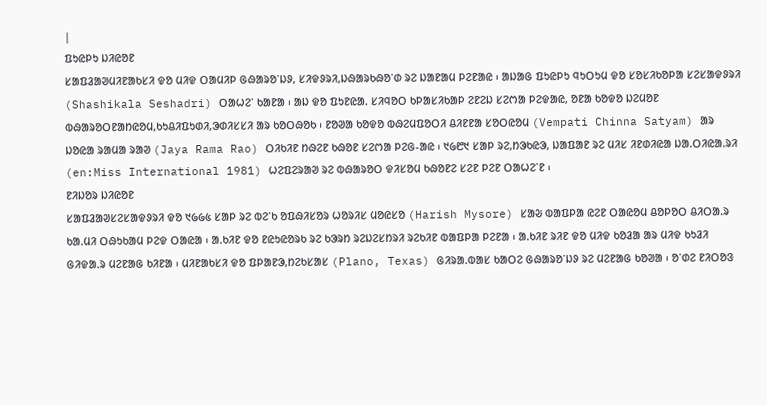|
ᱯᱩᱭᱞᱩ ᱡᱤᱭᱚᱱ
ᱥᱟᱯᱲᱟᱣᱢᱤᱱᱟᱠᱥᱤ ᱫᱚ ᱢᱤᱫ ᱛᱟᱢᱤᱞ ᱜᱷᱟᱨᱚᱸᱡᱽ, ᱥᱤᱫᱽᱨᱤ,ᱡᱷᱟᱨᱠᱷᱚᱸᱰ ᱨᱮ ᱡᱟᱱᱟᱢ ᱞᱮᱱᱟᱭ ᱾ ᱟᱡᱟᱜ ᱯᱩᱭᱞᱩ ᱧᱩᱛᱩᱢ ᱫᱚ ᱥᱚᱥᱤᱠᱚᱞᱟ ᱥᱮᱥᱟᱫᱽᱨᱤ (Shashikala Seshadri) ᱛᱟᱦᱮᱸ ᱠᱟᱱᱟ ᱾ ᱟᱡ ᱫᱚ ᱯᱩᱱᱭᱟ. ᱥᱤᱧᱚᱛ ᱠᱞᱟᱥᱤᱠᱟᱞ ᱮᱱᱮᱡ ᱥᱮᱬᱟ ᱞᱮᱫᱟᱭ, ᱚᱱᱟ ᱠᱚᱫᱚ ᱡᱮᱢᱚᱱ ᱵᱷᱟᱨᱚᱛᱱᱟᱴᱭᱚᱢ,ᱠᱩᱪᱤᱯᱩᱰᱤ,ᱳᱰᱤᱥᱥᱤ ᱟᱨ ᱠᱚᱛᱷᱚᱠ ᱾ ᱱᱚᱣᱟ ᱠᱚᱫᱚ ᱵᱷᱮᱢᱯᱚᱛᱤ ᱪᱤᱱᱱᱟ ᱥᱚᱛᱭᱚᱢ (Vempati Chinna Satyam) ᱟᱨ ᱡᱚᱭᱟ ᱨᱟᱢᱟ ᱨᱟᱣ (Jaya Rama Rao) ᱛᱤᱠᱤᱱ ᱴᱷᱮᱱ ᱠᱷᱚᱱ ᱥᱮᱬᱟ ᱞᱮᱜ-ᱟᱭ ᱾ ᱑᱙᱘᱑ ᱥᱟᱞ ᱨᱮ,ᱴᱳᱠᱭᱳ, ᱡᱟᱯᱟᱱ ᱨᱮ ᱢᱤᱥ ᱤᱱᱰᱤᱭᱟ ᱡᱟ.ᱛᱤᱭᱟ.ᱨᱤ (en:Miss International 1981) ᱦᱮᱯᱮᱨᱟᱣ ᱨᱮ ᱵᱷᱟᱨᱚᱛ ᱫᱤᱥᱚᱢ ᱠᱷᱚᱱᱮ ᱥᱮᱱ ᱞᱮᱱ ᱛᱟᱦᱮᱸᱱ ᱾
ᱱᱤᱡᱚᱨ ᱡᱤᱭᱚᱱ
ᱥᱟᱯᱲᱟᱣᱥᱮᱥᱟᱫᱽᱨᱤ ᱫᱚ ᱑᱙᱙᱕ ᱥᱟᱞ ᱨᱮ ᱵᱮᱸᱠ ᱚᱯᱷᱤᱥᱚᱨ ᱦᱚᱨᱤᱥ ᱢᱚᱭᱥᱚ (Harish Mysore) ᱥᱟᱶ ᱵᱟᱯᱞᱟ ᱭᱮᱱ ᱛᱟᱭᱚᱢ ᱪᱚᱞᱚᱛ ᱪᱤᱛᱟ.ᱨ ᱠᱟ.ᱢᱤ ᱛᱷᱩᱠᱟᱢ ᱞᱮᱫ ᱛᱟᱭᱟ ᱾ ᱟ.ᱠᱤᱱ ᱫᱚ ᱱᱭᱩᱭᱚᱨᱠ ᱨᱮ ᱠᱳᱨᱴ ᱨᱮᱡᱮᱥᱴᱨᱤ ᱨᱮᱠᱤᱱ ᱵᱟᱯᱞᱟ ᱞᱮᱱᱟ ᱾ ᱟ.ᱠᱤᱱ ᱨᱤᱱ ᱫᱚ ᱢᱤᱫ ᱠᱚᱲᱟ ᱟᱨ ᱢᱤᱫ ᱠᱩᱲᱤ ᱜᱤᱫᱟ.ᱨ ᱢᱮᱱᱟᱜ ᱠᱤᱱᱟ ᱾ ᱢᱤᱱᱟᱠᱥᱤ ᱫᱚ ᱯᱞᱟᱱᱳ,ᱴᱮᱠᱥᱟᱥ (Plano, Texas) ᱜᱤᱨᱟ.ᱵᱟᱥ ᱠᱟᱛᱮ ᱜᱷᱟᱨᱚᱸᱡᱽ ᱨᱮ ᱢᱮᱱᱟᱜ ᱠᱚᱣᱟ ᱾ ᱚᱸᱰᱮ ᱱᱤᱛᱚᱝ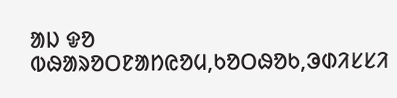ᱟᱡ ᱫᱚ ᱵᱷᱟᱨᱚᱛᱱᱟᱴᱭᱚᱢ,ᱠᱚᱛᱷᱚᱠ,ᱳᱰᱤᱥᱥᱤ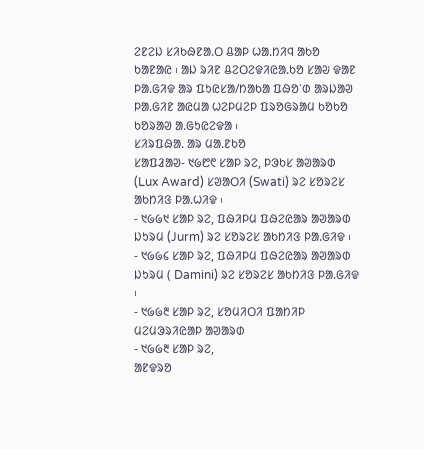ᱮᱱᱮᱡ ᱥᱤᱠᱷᱱᱟ.ᱛ ᱪᱟᱞ ᱦᱟ.ᱴᱤᱧ ᱟᱠᱚ ᱠᱟᱱᱟᱭ ᱾ ᱟᱡ ᱨᱤᱱ ᱪᱮᱛᱮᱫᱤᱭᱟ.ᱠᱚ ᱥᱟᱶ ᱫᱟᱱ ᱞᱟ.ᱜᱤᱫ ᱟᱨ ᱯᱩᱭᱥᱟ/ᱴᱟᱠᱟ ᱯᱷᱚᱸᱰ ᱟᱨᱡᱟᱣ ᱞᱟ.ᱜᱤᱱ ᱟᱭᱢᱟ ᱦᱮᱞᱢᱮᱞ ᱯᱨᱚᱜᱨᱟᱢ ᱠᱚᱠᱚ ᱠᱚᱨᱟᱣ ᱟ.ᱜᱩᱭᱮᱫᱟ ᱾
ᱥᱤᱨᱯᱷᱟ. ᱟᱨ ᱢᱟ.ᱱᱠᱚ
ᱥᱟᱯᱲᱟᱣ- ᱑᱙᱘᱖ ᱥᱟᱞ ᱨᱮ, ᱞᱳᱠᱥ ᱟᱣᱟᱨᱰ (Lux Award) ᱥᱣᱟᱛᱤ (Swati) ᱨᱮ ᱥᱚᱨᱮᱥ ᱟᱠᱴᱤᱝ ᱞᱟ.ᱦᱤᱫ ᱾
- ᱑᱙᱙᱑ ᱥᱟᱞ ᱨᱮ, ᱯᱷᱤᱞᱢ ᱯᱷᱮᱭᱟᱨ ᱟᱣᱟᱨᱰ ᱡᱩᱨᱢ (Jurm) ᱨᱮ ᱥᱚᱨᱮᱥ ᱟᱠᱴᱤᱝ ᱞᱟ.ᱜᱤᱫ ᱾
- ᱑᱙᱙᱔ ᱥᱟᱞ ᱨᱮ, ᱯᱷᱤᱞᱢ ᱯᱷᱮᱭᱟᱨ ᱟᱣᱟᱨᱰ ᱡᱩᱨᱢ ( Damini) ᱨᱮ ᱥᱚᱨᱮᱥ ᱟᱠᱴᱤᱝ ᱞᱟ.ᱜᱤᱫ ᱾
- ᱑᱙᱙᱓ ᱥᱟᱞ ᱨᱮ, ᱥᱚᱢᱤᱛᱤ ᱯᱟᱴᱤᱞ ᱢᱮᱢᱳᱨᱤᱭᱟᱞ ᱟᱣᱟᱨᱰ
- ᱑᱙᱙᱓ ᱥᱟᱞ ᱨᱮ,
ᱟᱱᱫᱨᱚ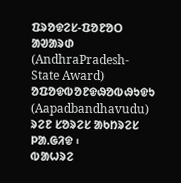ᱯᱨᱚᱫᱮᱥ-ᱯᱚᱱᱚᱛ ᱟᱣᱟᱨᱰ (AndhraPradesh-State Award) ᱚᱯᱚᱫᱵᱚᱱᱫᱷᱚᱵᱷᱩᱫᱩ (Aapadbandhavudu) ᱨᱮᱱ ᱥᱚᱨᱮᱥ ᱟᱠᱴᱨᱮᱥ ᱞᱟ.ᱜᱤᱫ ᱾
ᱵᱟᱦᱨᱮ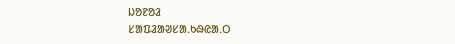ᱡᱚᱱᱚᱲ
ᱥᱟᱯᱲᱟᱣᱥᱟᱹᱠᱷᱭᱟᱹᱛ